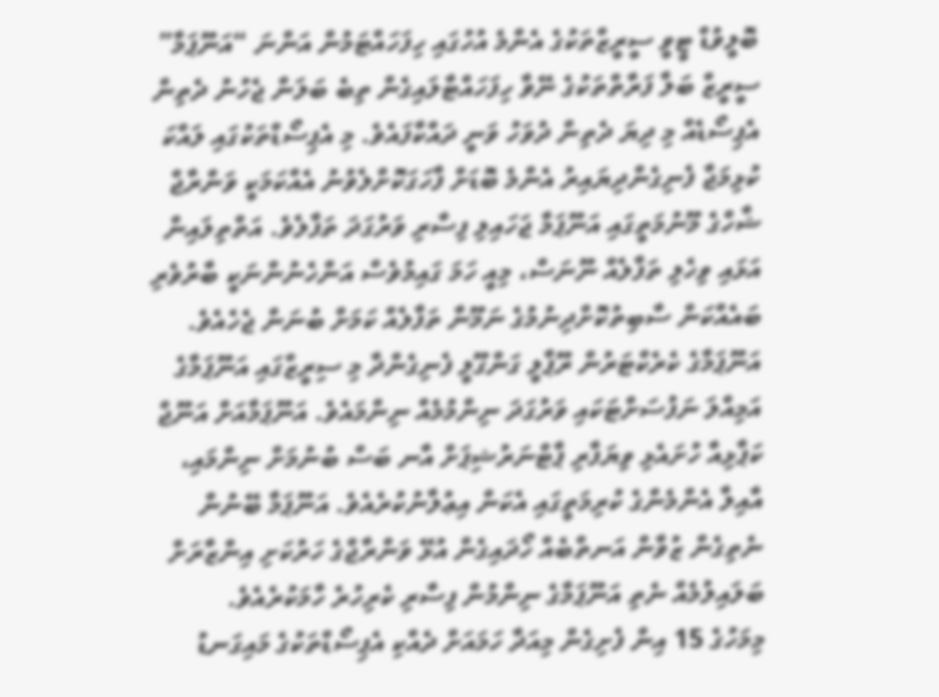ބޮލީވުޑް ޓީވީ ސީރީޒްތަކުގެ އެންމެ އުހުގައި ހިފަހައްޓަމުން އަންނަ “އަނޫޕަމާ” ސީރީޒް ބަލާ ފަރާތްތަކުގެ ނޭވާ ހިފަހައްޓާލައިގެން ތިބެ ބަލަން ޖެހުނު ދެތިން އެޕިސޯޑެއް މި ދިޔަ ދެތިން ދުވަހު ވަނީ ދައްކާފައެވެ. މި އެޕިސޯޑްތަކުގައި ލައްކަ ކުޅިމަޖާ ފެނިގެންދިޔައިރު އެންމެ ބޮޑަށް ފާހަގަކޮށްލެވުނު އެއްކަމަކީ ވަންރާޖް ޝާހްގެ މޫނުމަތީގައި އަނޫޕަމާ ޖަހައިލި ފިސާރި ވަރުގަދަ ތަފާލެވެ. އަތްތިލައިން އަޅައި ވިހެލި ތަފާލެއް ނޫނަސް، މިއީ ހަމަ ގައިމުވެސް އަންހެނުންނަކީ ބާރުވެރި ބައެއްކަން ސާބިތުކޮށްދިނުމުގެ ނަމޫނާ ތަފާލެއް ކަމަށް ބުނަން ޖެހެއެވެ.
އަނޫޕަމާގެ ކެރެކްޓަރުން ރޫޕާލީ ގަންގޫލީ ފެނިގެންދާ މި ސިރީޒްގައި އަނޫޕަމާގެ އަމިއްލަ ނަފުސަށްޓަކައި ވަރުގަދަ ނިންމުމެއް ނިންމައެވެ. އަނޫޕަމާއަށް އަނޫޖް ކަޕާޅިއާ ހުށައެޅި ވިޔަފާރި ޕާޓްނަރުޝިޕަށް އާނ ބަސް ބުނުމަށް ނިންމައި، އާއިލާ އެންމެންގެ ކުރިމަތީގައި އެކަން އިޢުލާނުކުރެއެވެ. އަނޫޕަމާ ބޭނުން ނެތިގެން ޒުވާން އަނތްބެއް ހޯދައިގެން އުޅޭ ވަންރާޖްގެ ހަރުކަށި އިންޒާރަށް ބަލައިލުމެއް ނެތި އަނޫޕަމާގެ ނިންމުން ފިސާރި ކެރިހުރެ ހާމަކުރެއެވެ.
މިމަހުގެ 15 އިން ފެށިގެން މިއަދާ ހަމައަށް ދެއްކި އެޕިސޯޑްތަކުގެ މައިގަނޑު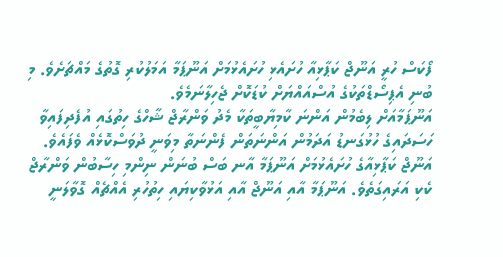ފޯކަސް ހުރީ އަނޫޖް ކަޕާޅިއާ ހުށައެޅި ހުށައެޅުމަށް އަނޫޕަމާ އަމަލުކުރި ގޮތުގެ މައްޗަށެވެ. މި ބުނި އެޕިސޯޑްތަކުގެ އުސްއައްޔަށް ކުޑަކޮށް ޖެހިލާނަމެވެ.
އަނޫޕަމާއަށް ލިބެމުން އަންނަ ކާމިޔާބީތަކާ މެދު ވަންރާޖް ޝާހްގެ ހިތުގައި އުފެދިފައިވާ ހަސަދައިގެ ހުޅުގަނޑު އަދަމުން އަންނަތަން ފެންނަތާ މިވަނީ ދުވަސްކޮޅެއް ވެފައެވެ. އަނޫޖް ކަޕާޅިއާގެ ހުށައެޅުމަށް އަނޫޕަމާ އާނ ބަސް ބުނަން ނިންމި ހިސާބުން ވަންރާޖް ކެކި އަރައިގަތެވެ. އަނޫޕަމާ އާއި އަނޫޖް އާއި އަޅުވާކިޔައި ހިތުހުރި އެއްޗެއް ގޮވާލަނީ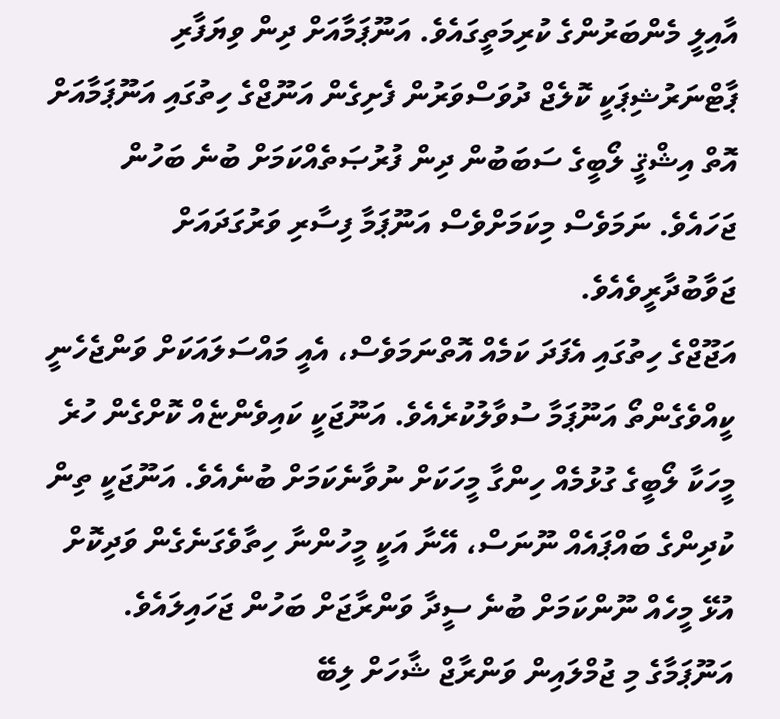އާއިލީ މެންބަރުންގެ ކުރިމަތީގައެވެ. އަނޫޕަމާއަށް ދިން ވިޔަފާރި ޕާޓްނަރުޝިޕަކީ ކޮލެޖް ދުވަސްވަރުން ފެށިގެން އަނޫޖްގެ ހިތުގައި އަނޫޕަމާއަށް އޮތް އިޝްޤީ ލޯބީގެ ސަބަބުން ދިން ފުރުޞަތެއްކަމަށް ބުނެ ބަހުން ޖަހައެވެ. ނަމަވެސް މިކަމަށްވެސް އަނޫޕަމާ ފިސާރި ވަރުގަދައަށް ޖަވާބުދާރީވެއެވެ.
އަޖޫޖްގެ ހިތުގައި އެފަދަ ކަމެއް އޮތްނަމަވެސް، އެއީ މައްސަލައަކަށް ވަންޖެހެނީ ކީއްވެގެންތޯ އަނޫޕަމާ ސުވާލުކުރެއެވެ. އަނޫޖަކީ ކައިވެންޏެއް ކޮށްގެން ހުރެ މީހަކާ ލޯބީގެ ގުޅުމެއް ހިންގާ މީހަކަށް ނުވާނެކަމަށް ބުނެއެވެ. އަނޫޖަކީ ތިން ކުދިންގެ ބައްޕައެއް ނޫނަސް، އޭނާ އަކީ މީހުންނާ ހިތާވެގަނެގެން ވަދިކޮށް އުޅޭ މީހެއް ނޫންކަމަށް ބުނެ ސީދާ ވަންރާޖަށް ބަހުން ޖަހައިލައެވެ. އަނޫޕަމާގެ މި ޖުމްލައިން ވަންރާޖް ޝާހަށް ލިބޭ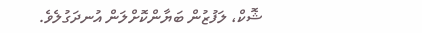ޝޮކް، ލަފުޒުން ބަޔާންކޮށްލަން އުނދަގުލެވެ.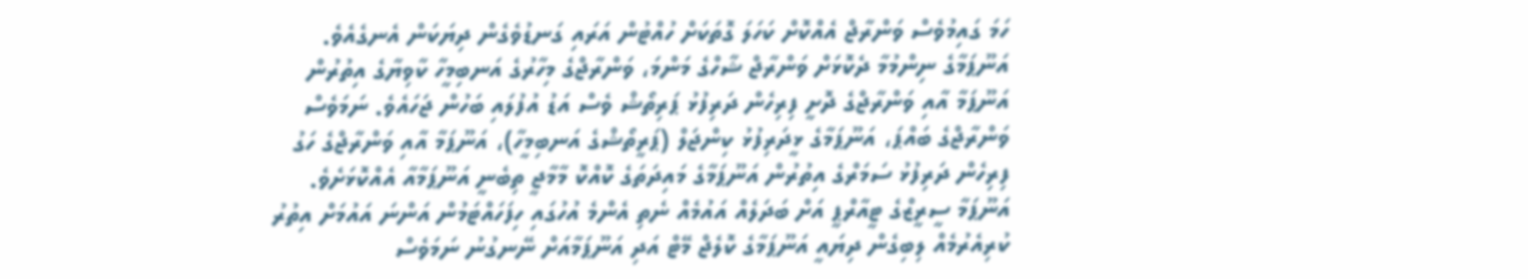ހަމަ ގައިމުވެސް ވަންރާޖް އެއްކޮށް ކަހަލަ ގޮތަކަށް ހުއްޓުން އަރައި ގަނޑުވެގެން ދިޔަކަން އެނގެއެވެ.
އަނޫޕަމާގެ ނިންމުމާ ދެކޮޅަށް ވަންރާޖް ޝާހްގެ މަންމަ، ވަންރާޖްގެ މިހާރުގެ އަނބިމީހާ ކާވިޔާގެ އިތުރުން އަނޫޕަމާ އާއި ވަންރާޖްގެ ދޮށީ ފިރިހެން ދަރިފުޅު ޕަރިތޯޝް ވެސް އަޑު އުފުލައި ބަހުން ޖަހައެވެ. ނަމަވެސް ވަންރާޖްގެ ބައްޕަ، އަނޫޕަމާގެ ޅީދަރިފުޅު ކިންޖަލް (ޕަރީތޯޝްގެ އަނބިމީހާ)، އަނޫޕަމާ އާއި ވަންރާޖްގެ ހަގު ފިރިހެން ދަރިފުޅު ސަމަރްގެ އިތުރުން އަނޫޕަމާގެ މައިދަތަގެ ކޮއްކޮ މާމާޖީ ތިބެނީ އަނޫޕަމާއާ އެއްކޮޅަށެވެ.
އަނޫޕަމާ ސީރީޒްގެ ޓީއާރްޕީ އަށް ބަދަލެއް އައުމެއް ނެތި އެންމެ އުހުގައި ހިފަހައްޓަމުން އަންނަ އައުމަށް އިތުރު ކުރިއެރުމެއް ލިބިގެން ދިޔައީ އަނޫޕަމާގެ ކޮލެޖް މޭޓް އަދި އަނޫޕަމާއަށް ނޭނގުނު ނަމަވެސް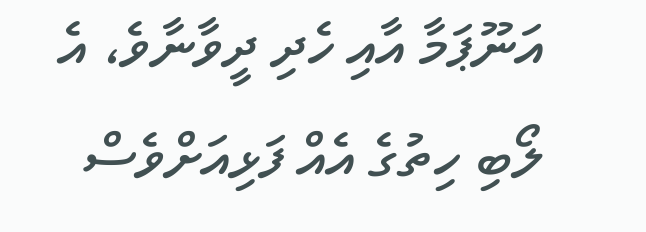އަނޫޕަމާ އާއި ހެދި ދީވާނާވެ، އެ ލޯބި ހިތުގެ އެއް ފަޅިއަށްވެސް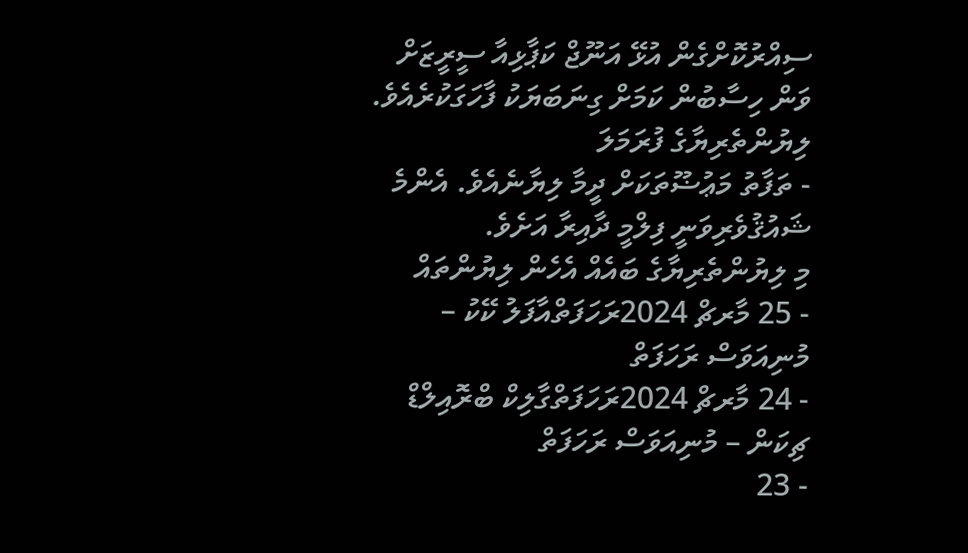ސިއްރުކޮށްގެން އުޅޭ އަނޫޖް ކަޕާޅިއާ ސީރީޒަށް ވަން ހިސާބުން ކަމަށް ގިނަބަޔަކު ފާހަގަކުރެއެވެ.
ލިޔުންތެރިޔާގެ ފުރަމަލަ
- ތަފާތު މަޢުޟޫތަކަށް ދީމާ ލިޔާނެއެވެ. އެންމެ ޝައުޤުވެރިވަނީ ފިލްމީ ދާއިރާ އަށެވެ.
މި ލިޔުންތެރިޔާގެ ބައެއް އެހެން ލިޔުންތައް
- 25 މާރޗް 2024ރަހަފަތްއާފަލު ކޭކު – މުނިއަވަސް ރަހަފަތް
- 24 މާރޗް 2024ރަހަފަތްގާލިކް ބްރޮއިލްޑް ޗިކަން – މުނިއަވަސް ރަހަފަތް
- 23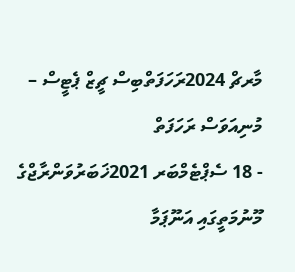މާރޗް 2024ރަހަފަތްބިސް ޗީޒް ޕެޓީސް – މުނިއަވަސް ރަހަފަތް
- 18 ސެޕްޓެމްބަރ 2021ޚަބަރުވަންރާޖްގެ މޫނުމަތީގައި އަނޫޕަމާ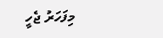މިފަހަރު ޖެހީ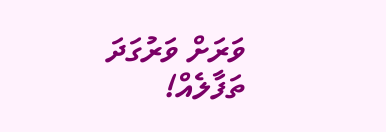ވަރަށް ވަރުގަދަ ތަފާލެއް!